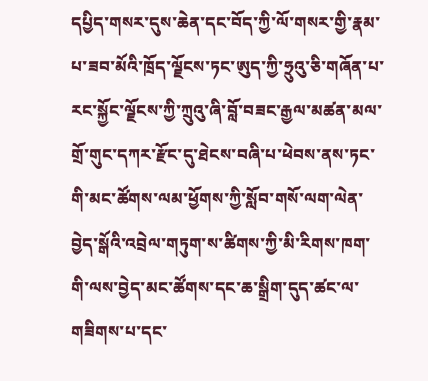དཔྱིད་གསར་དུས་ཆེན་དང་བོད་ཀྱི་ལོ་གསར་གྱི་རྣམ་པ་ཟབ་མོའི་ཁྲོད་ལྗོངས་ཏང་ཨུད་ཀྱི་ཧྲུའུ་ཅི་གཞོན་པ་རང་སྐྱོང་ལྗོངས་ཀྱི་ཀྲུའུ་ཞི་བློ་བཟང་རྒྱལ་མཚན་མལ་གྲོ་གུང་དཀར་རྫོང་དུ་ཐེངས་བཞི་པ་ཕེབས་ནས་ཏང་གི་མང་ཚོགས་ལམ་ཕྱོགས་ཀྱི་སློབ་གསོ་ལག་ལེན་བྱེད་སྒོའི་འབྲེལ་གཏུག་ས་ཚིགས་ཀྱི་མི་རིགས་ཁག་གི་ལས་བྱེད་མང་ཚོགས་དང་ཆ་སྒྲིག་དུད་ཚང་ལ་གཟིགས་པ་དང་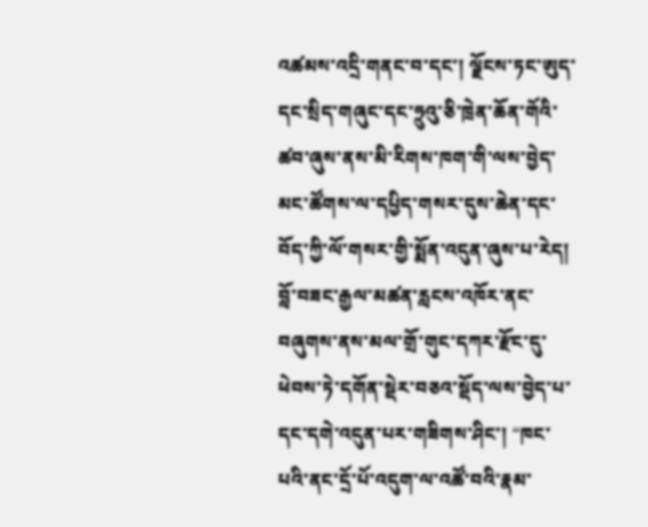འཚམས་འདྲི་གནང་བ་དང་། ལྗོངས་ཏང་ཨུད་དང་སྲིད་གཞུང་དང་ཧྲུའུ་ཅི་ཁྲེན་ཆོན་གོའི་ཚབ་ཞུས་ནས་མི་རིགས་ཁག་གི་ལས་བྱེད་མང་ཚོགས་ལ་དཔྱིད་གསར་དུས་ཆེན་དང་བོད་ཀྱི་ལོ་གསར་གྱི་སྨོན་འདུན་ཞུས་པ་རེད།
བློ་བཟང་རྒྱལ་མཚན་རླངས་འཁོར་ནང་བཞུགས་ནས་མལ་གྲོ་གུང་དཀར་རྫོང་དུ་ཕེབས་ཏེ་དགོན་སྡེར་བཅའ་སྡོད་ལས་བྱེད་པ་དང་དགེ་འདུན་པར་གཟིགས་ཤིང་། “ཁང་པའི་ནང་དྲོ་པོ་འདུག་ལ་འཚོ་བའི་རྣམ་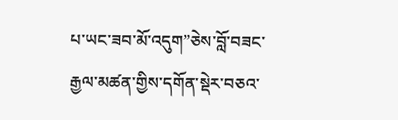པ་ཡང་ཟབ་མོ་འདུག”ཅེས་བློ་བཟང་རྒྱལ་མཚན་གྱིས་དགོན་སྡེར་བཅའ་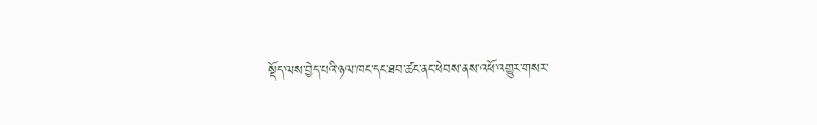སྡོད་ལས་བྱེད་པའི་ཉལ་ཁང་དང་ཐབ་ཚང་ནང་ཕེབས་ནས་འཕོ་འགྱུར་གསར་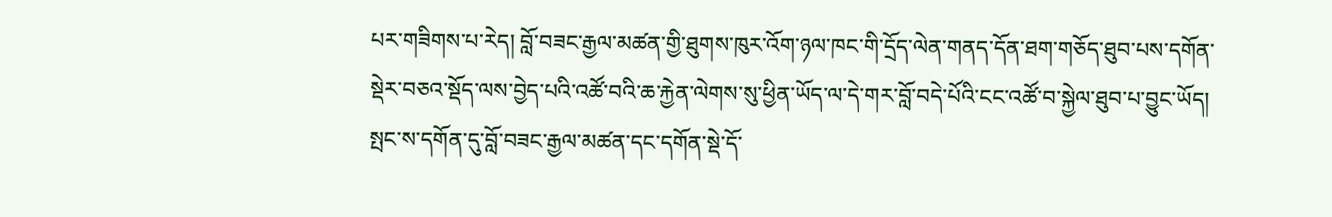པར་གཟིགས་པ་རེད། བློ་བཟང་རྒྱལ་མཚན་གྱི་ཐུགས་ཁུར་འོག་ཉལ་ཁང་གི་དྲོད་ལེན་གནད་དོན་ཐག་གཅོད་ཐུབ་པས་དགོན་སྡེར་བཅའ་སྡོད་ལས་བྱེད་པའི་འཚོ་བའི་ཆ་རྐྱེན་ལེགས་སུ་ཕྱིན་ཡོད་ལ་དེ་གར་བློ་བདེ་པོའི་ངང་འཚོ་བ་སྐྱེལ་ཐུབ་པ་བྱུང་ཡོད། སྤང་ས་དགོན་དུ་བློ་བཟང་རྒྱལ་མཚན་དང་དགོན་སྡེ་དོ་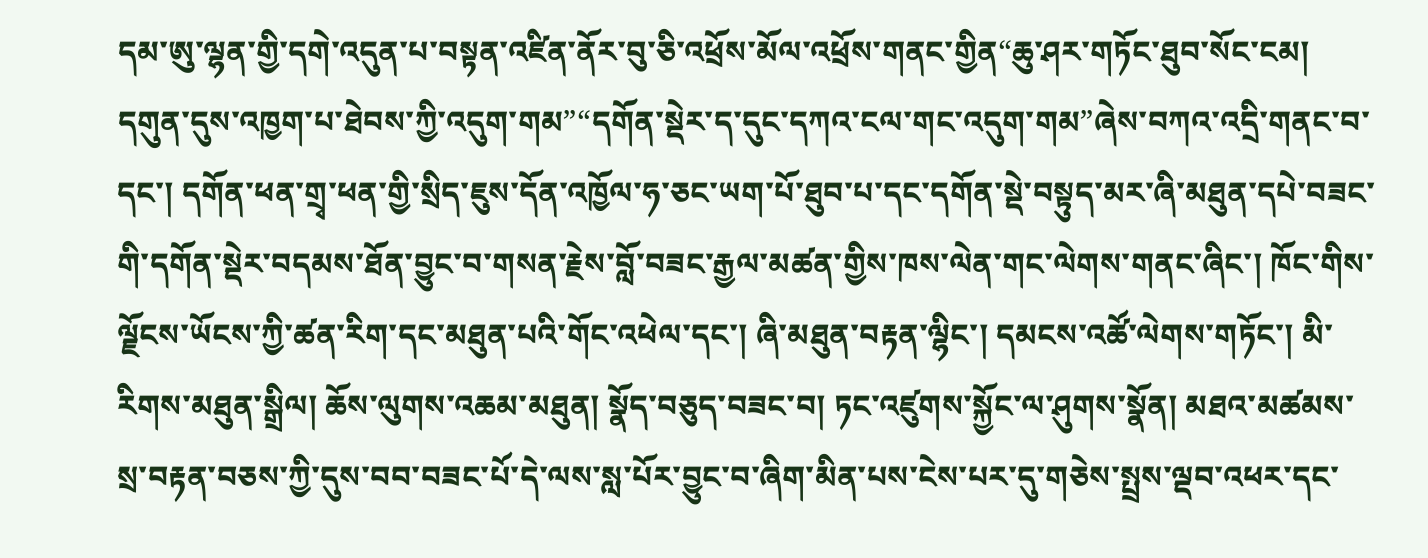དམ་ཨུ་ལྷན་གྱི་དགེ་འདུན་པ་བསྟན་འཛིན་ནོར་བུ་ཅི་འཕྲོས་མོལ་འཕྲོས་གནང་གྱིན“ཆུ་ཤར་གཏོང་ཐུབ་སོང་ངམ། དགུན་དུས་འཁྱག་པ་ཐེབས་ཀྱི་འདུག་གམ”“དགོན་སྡེར་ད་དུང་དཀའ་ངལ་གང་འདུག་གམ”ཞེས་བཀའ་འདྲི་གནང་བ་དང་། དགོན་ཕན་གྲྭ་ཕན་གྱི་སྲིད་ཇུས་དོན་འཁྱོལ་ཧ་ཅང་ཡག་པོ་ཐུབ་པ་དང་དགོན་སྡེ་བསྟུད་མར་ཞི་མཐུན་དཔེ་བཟང་གི་དགོན་སྡེར་བདམས་ཐོན་བྱུང་བ་གསན་རྗེས་བློ་བཟང་རྒྱལ་མཚན་གྱིས་ཁས་ལེན་གང་ལེགས་གནང་ཞིང་། ཁོང་གིས་ལྗོངས་ཡོངས་ཀྱི་ཚན་རིག་དང་མཐུན་པའི་གོང་འཕེལ་དང་། ཞི་མཐུན་བརྟན་ལྷིང་། དམངས་འཚོ་ལེགས་གཏོང་། མི་རིགས་མཐུན་སྒྲིལ། ཆོས་ལུགས་འཆམ་མཐུན། སྣོད་བཅུད་བཟང་བ། ཏང་འཛུགས་སྐྱོང་ལ་ཤུགས་སྣོན། མཐའ་མཚམས་སྲ་བརྟན་བཅས་ཀྱི་དུས་བབ་བཟང་པོ་དེ་ལས་སླ་པོར་བྱུང་བ་ཞིག་མིན་པས་ངེས་པར་དུ་གཅེས་སྤྲས་ལྡབ་འཕར་དང་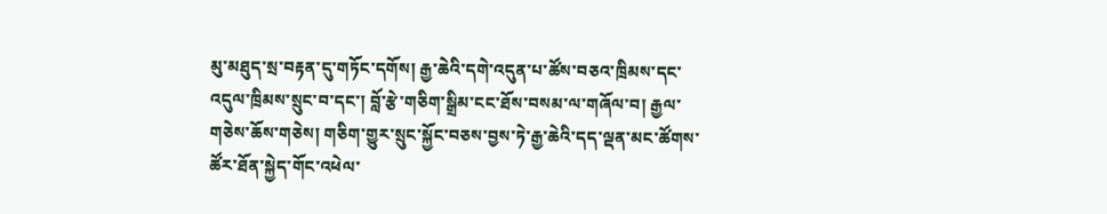མུ་མཐུད་སྲ་བརྟན་དུ་གཏོང་དགོས། རྒྱ་ཆེའི་དགེ་འདུན་པ་ཚོས་བཅའ་ཁྲིམས་དང་འདུལ་ཁྲིམས་སྲུང་བ་དང་། བློ་རྩེ་གཅིག་སྒྲིམ་ངང་ཐོས་བསམ་ལ་གཞོལ་བ། རྒྱལ་གཅེས་ཆོས་གཅེས། གཅིག་གྱུར་སྲུང་སྐྱོང་བཅས་བྱས་ཏེ་རྒྱ་ཆེའི་དད་ལྡན་མང་ཚོགས་ཚོར་ཐོན་སྐྱེད་གོང་འཕེལ་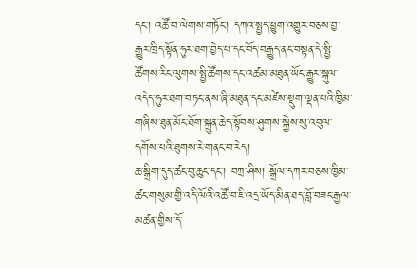དང་། འཚོ་བ་ལེགས་གཏོང་། དཀའ་སྤྱད་ཕྱུག་འགྱུར་བཅས་བྱ་རྒྱུར་ཁྲིད་སྟོན་ཧུར་ཐག་བྱེད་པ་དང་བོད་བརྒྱུད་ནང་བསྟན་དེ་སྤྱི་ཚོགས་རིང་ལུགས་སྤྱི་ཚོགས་དང་འཚམ་མཐུན་ཡོང་རྒྱུར་སྐུལ་འདེད་ཧུར་ཐག་བཏང་ནས་ཞི་མཐུན་དང་མཛེས་སྡུག་ལྡན་པའི་ཁྱིམ་གཞིས་ཐུན་མོང་ཐོག་སྐྲུན་ཆེད་སྟོབས་ཤུགས་སྐྱེས་སུ་འབུལ་དགོས་པའི་ཐུགས་རེ་གནང་བ་རེད།
ཆ་སྒྲིག་དུད་ཚང་བུ་ཆུང་དང་། བཀྲ་ཤིས། སྒྲོལ་དཀར་བཅས་ཁྱིམ་ཚང་གསུམ་གྱི་འདི་ལོའི་འཚོ་བ་ཇི་འདྲ་ཡོད་མིན་ཐད་བློ་བཟང་རྒྱལ་མཚན་གྱིས་དོ་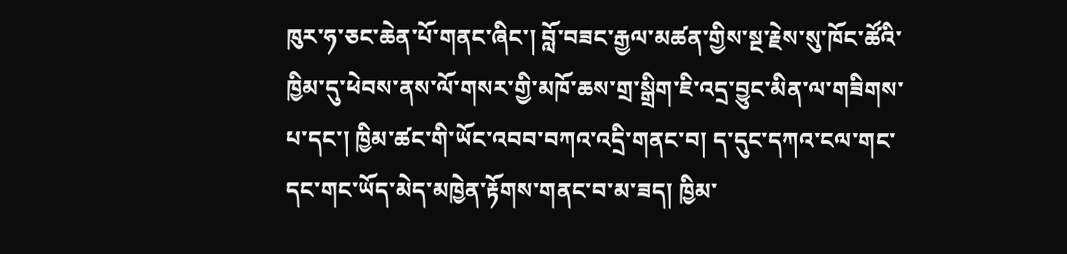ཁུར་ཧ་ཅང་ཆེན་པོ་གནང་ཞིང་། བློ་བཟང་རྒྱལ་མཚན་གྱིས་སྔ་རྗེས་སུ་ཁོང་ཚོའི་ཁྱིམ་དུ་ཕེབས་ནས་ལོ་གསར་གྱི་མཁོ་ཆས་གྲ་སྒྲིག་ཇི་འདྲ་བྱུང་མིན་ལ་གཟིགས་པ་དང་། ཁྱིམ་ཚང་གི་ཡོང་འབབ་བཀའ་འདྲི་གནང་བ། ད་དུང་དཀའ་ངལ་གང་དང་གང་ཡོད་མེད་མཁྱེན་རྟོགས་གནང་བ་མ་ཟད། ཁྱིམ་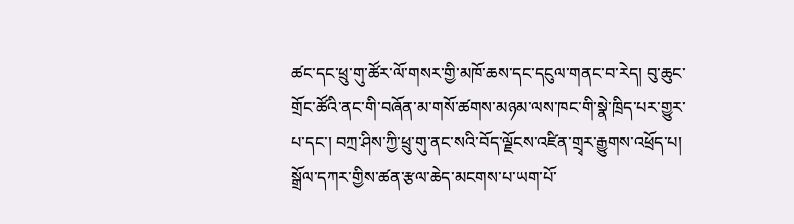ཚང་དང་ཕྲུ་གུ་ཚོར་ལོ་གསར་གྱི་མཁོ་ཆས་དང་དངུལ་གནང་བ་རེད། བུ་ཆུང་གྲོང་ཚོའི་ནང་གི་བཞོན་མ་གསོ་ཚགས་མཉམ་ལས་ཁང་གི་སྣེ་ཁྲིད་པར་གྱུར་པ་དང་། བཀྲ་ཤིས་ཀྱི་ཕྲུ་གུ་ནང་སའི་བོད་ལྗོངས་འཛིན་གྲྭར་རྒྱུགས་འཕྲོད་པ། སྒྲོལ་དཀར་གྱིས་ཚན་རྩལ་ཆེད་མངགས་པ་ཡག་པོ་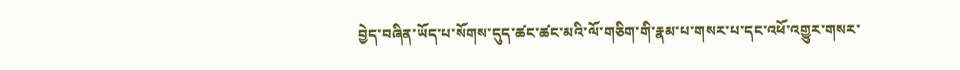བྱེད་བཞིན་ཡོད་པ་སོགས་དུད་ཚང་ཚང་མའི་ལོ་གཅིག་གི་རྣམ་པ་གསར་པ་དང་འཕོ་འགྱུར་གསར་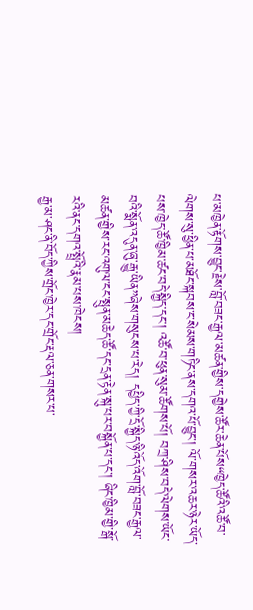པ་མཁྱེན་རྟོགས་བྱུང་རྗེས་བློ་བཟང་རྒྱལ་མཚན་གྱིས་དགྱེས་ཚོར་ཆེན་པོས“ཁྱེད་ཚོའི་འཚོ་བ་ལེགས་སུ་ཕྱིན་པ་མཐོང་སྐབས་ང་སེམས་གཏིང་ནས་དགའ་པོ་བྱུང་། ལོ་གསར་འཆར་ཉེར་ཡོད་པས་ཁྱེད་ཚོ་ཁྱིམ་ཚང་བདེ་སྐྱིད་དང་། འཚོ་བ་ཕུན་སུམ་ཚོགས་པོ། བཀྲ་ཤིས་བདེ་ལེགས་ཡོང་བའི་སྨོན་འདུན་ཞུ་རྒྱུ་ཡིན”ཞེས་གསུངས་པ་རེད། དཔྱིད་ཀྱི་དྲོ་སྐྱིད་ཉི་འོད་འོག་བློ་བཟང་རྒྱལ་མཚན་གྱིས་རང་འགུལ་ངང་སྤུན་མཆེད་ཚོ་དང་དྲན་རྟེན་སྐུ་པར་བསྐྱོན་པ་དང་། ཞིང་ཁྱིམ་གྱི་སྒོ་རའི་ནང་དགའ་སྤྲོའི་རྣམ་པས་ཁེངས།
རྒྱ་མ་ཤང་ནི་བོད་ཀྱིས་གྲོང་ཁྱེར་དང་གྲོང་རྡལ་ཅན་གསར་པ་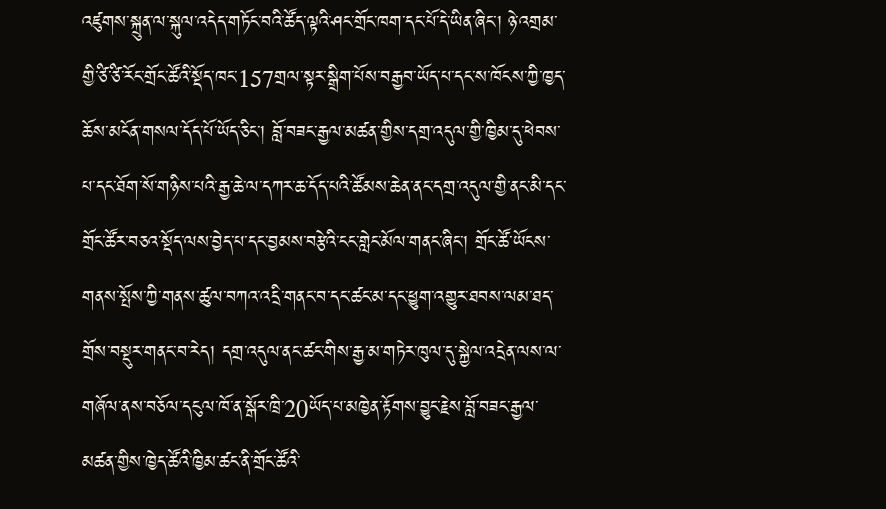འཛུགས་སྐྲུན་ལ་སྐུལ་འདེད་གཏོང་བའི་ཚོད་ལྟའི་ཤང་གྲོང་ཁག་དང་པོ་དེ་ཡིན་ཞིང་། ཉེ་འགྲམ་གྱི་ཙི་ཙི་རོང་གྲོང་ཚོའི་སྡོད་ཁང་157གྲལ་སྟར་སྒྲིག་པོས་བརྒྱབ་ཡོད་པ་དང་ས་ཁོངས་ཀྱི་ཁྱད་ཆོས་མངོན་གསལ་དོད་པོ་ཡོད་ཅིང་། བློ་བཟང་རྒྱལ་མཚན་གྱིས་དགྲ་འདུལ་གྱི་ཁྱིམ་དུ་ཕེབས་པ་དང་ཐོག་སོ་གཉིས་པའི་རྒྱ་ཆེ་ལ་དཀར་ཆ་དོད་པའི་ཚོམས་ཆེན་ནང་དགྲ་འདུལ་གྱི་ནང་མི་དང་གྲོང་ཚོར་བཅའ་སྡོད་ལས་བྱེད་པ་དང་བྱམས་བརྩེའི་ངང་གླེང་མོལ་གནང་ཞིང་། གྲོང་ཚོ་ཡོངས་གནས་སྤོས་ཀྱི་གནས་ཚུལ་བཀའ་འདྲི་གནང་བ་དང་ཚང་མ་དང་ཕྱུག་འགྱུར་ཐབས་ལམ་ཐད་གྲོས་བསྡུར་གནང་བ་རེད། དགྲ་འདུལ་ནང་ཚང་གིས་རྒྱ་མ་གཏེར་ཁུལ་དུ་སྐྱེལ་འདྲེན་ལས་ལ་གཞོལ་ནས་བཅོལ་དངུལ་ཁོ་ན་སྒོར་ཁྲི་20ཡོད་པ་མཁྱེན་རྟོགས་བྱུང་རྗེས་བློ་བཟང་རྒྱལ་མཚན་གྱིས་ཁྱེད་ཚོའི་ཁྱིམ་ཚང་ནི་གྲོང་ཚོའི་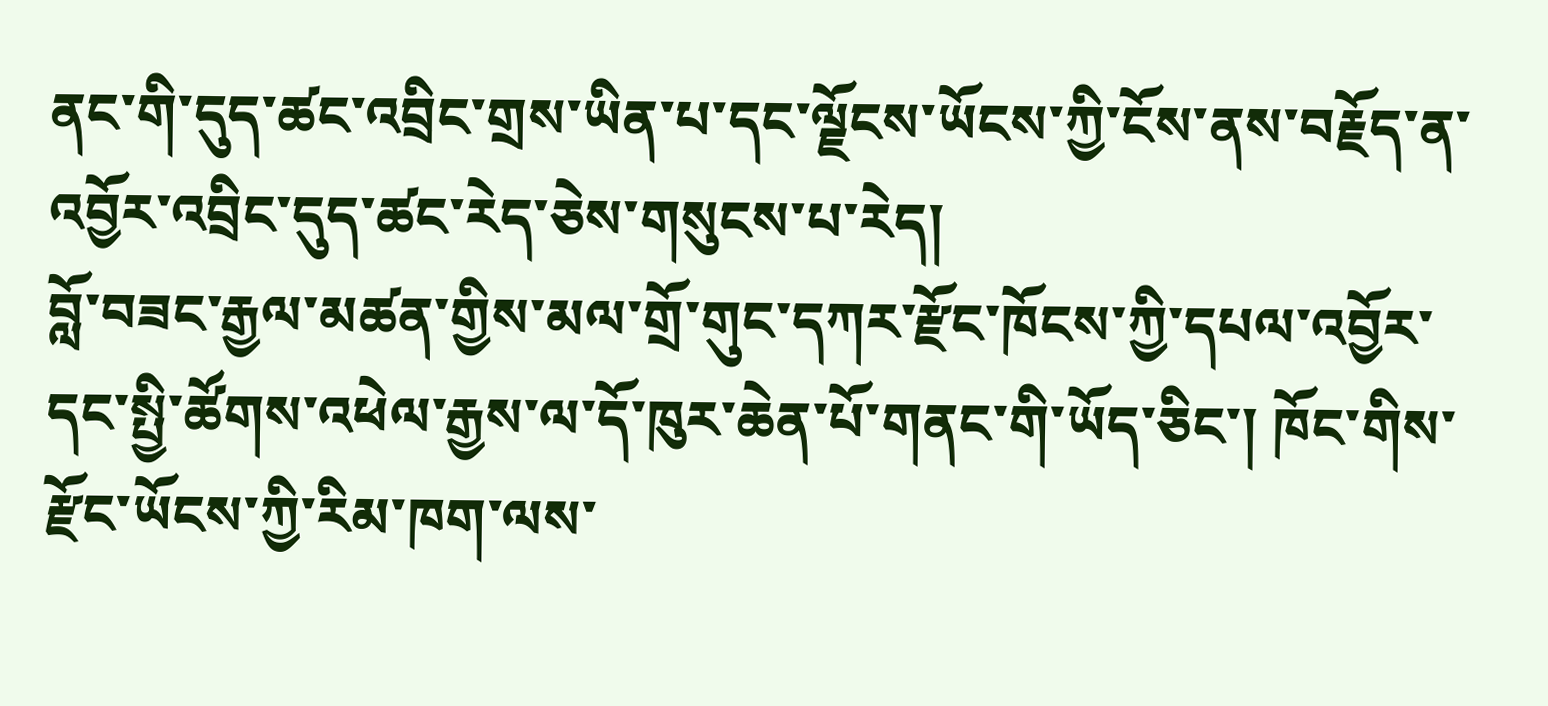ནང་གི་དུད་ཚང་འབྲིང་གྲས་ཡིན་པ་དང་ལྗོངས་ཡོངས་ཀྱི་ངོས་ནས་བརྗོད་ན་འབྱོར་འབྲིང་དུད་ཚང་རེད་ཅེས་གསུངས་པ་རེད།
བློ་བཟང་རྒྱལ་མཚན་གྱིས་མལ་གྲོ་གུང་དཀར་རྫོང་ཁོངས་ཀྱི་དཔལ་འབྱོར་དང་སྤྱི་ཚོགས་འཕེལ་རྒྱས་ལ་དོ་ཁུར་ཆེན་པོ་གནང་གི་ཡོད་ཅིང་། ཁོང་གིས་རྫོང་ཡོངས་ཀྱི་རིམ་ཁག་ལས་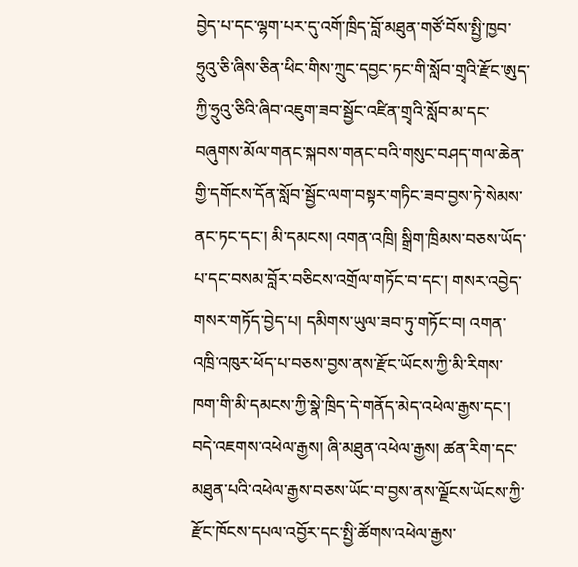བྱེད་པ་དང་ལྷག་པར་དུ་འགོ་ཁྲིད་བློ་མཐུན་གཙོ་བོས་སྤྱི་ཁྱབ་ཧྲུའུ་ཅི་ཞིས་ཅིན་ཕིང་གིས་ཀྲུང་དབྱང་ཏང་གི་སློབ་གྲྭའི་རྫོང་ཨུད་ཀྱི་ཧྲུའུ་ཅིའི་ཞིབ་འཇུག་ཟབ་སྦྱོང་འཛིན་གྲྭའི་སློབ་མ་དང་བཞུགས་མོལ་གནང་སྐབས་གནང་བའི་གསུང་བཤད་གལ་ཆེན་གྱི་དགོངས་དོན་སློབ་སྦྱོང་ལག་བསྟར་གཏིང་ཟབ་བྱས་ཏེ་སེམས་ནང་ཏང་དང་། མི་དམངས། འགན་འཁྲི། སྒྲིག་ཁྲིམས་བཅས་ཡོད་པ་དང་བསམ་བློར་བཅིངས་འགྲོལ་གཏོང་བ་དང་། གསར་འབྱེད་གསར་གཏོད་བྱེད་པ། དམིགས་ཡུལ་ཟབ་ཏུ་གཏོང་བ། འགན་འཁྲི་འཁུར་ཕོད་པ་བཅས་བྱས་ནས་རྫོང་ཡོངས་ཀྱི་མི་རིགས་ཁག་གི་མི་དམངས་ཀྱི་སྣེ་ཁྲིད་དེ་གནོད་མེད་འཕེལ་རྒྱས་དང་། བདེ་འཇགས་འཕེལ་རྒྱས། ཞི་མཐུན་འཕེལ་རྒྱས། ཚན་རིག་དང་མཐུན་པའི་འཕེལ་རྒྱས་བཅས་ཡོང་བ་བྱས་ནས་ལྗོངས་ཡོངས་ཀྱི་རྫོང་ཁོངས་དཔལ་འབྱོར་དང་སྤྱི་ཚོགས་འཕེལ་རྒྱས་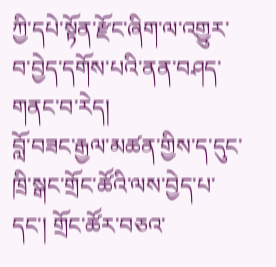ཀྱི་དཔེ་སྟོན་རྫོང་ཞིག་ལ་འགྱུར་བ་བྱེད་དགོས་པའི་ནན་བཤད་གནང་བ་རེད།
བློ་བཟང་རྒྱལ་མཚན་གྱིས་ད་དུང་ཁྲི་སྒང་གྲོང་ཚོའི་ལས་བྱེད་པ་དང་། གྲོང་ཚོར་བཅའ་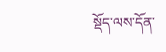སྡོད་ལས་དོན་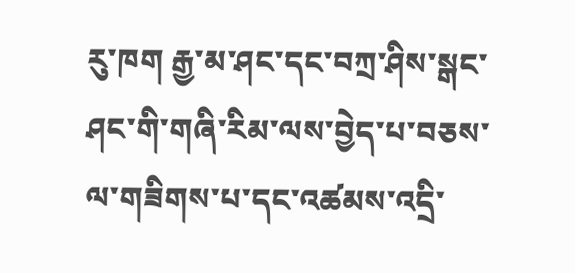རུ་ཁག རྒྱ་མ་ཤང་དང་བཀྲ་ཤིས་སྒང་ཤང་གི་གཞི་རིམ་ལས་བྱེད་པ་བཅས་ལ་གཟིགས་པ་དང་འཚམས་འདྲི་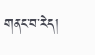གནང་བ་རེད།